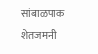सांबाळपाक शेतजमनी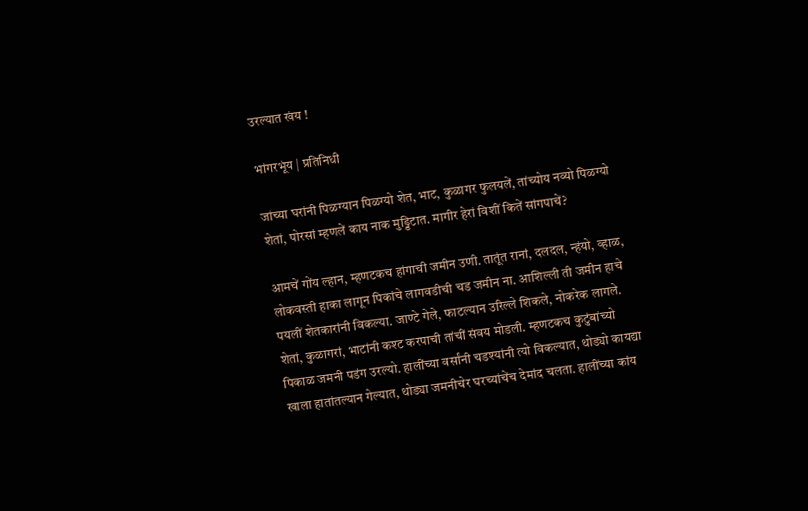उरल्यात खंय !

भांगरभूंय | प्रतिनिधी

जांच्या घरांनी पिळग्यान पिळग्यो शेत, भाट, कुळागर फुलयलें, तांच्योय नव्यो पिळग्यो शेतां, पोरसां म्हणलें काय नाक मुड्डिटात. मागीर हेरां विशीं कितें सांगपाचें?

आमचें गोंय ल्हान, म्हणटकच हांगाची जमीन उणी. तातूंत रानां, दलदल, न्हंयो, व्हाळ, लोकवस्ती हाका लागून पिकांचे लागवडीची चड जमीन ना. आशिल्ली ती जमीन हाचे पयलीं शेतकारांनी विकल्या. जाण्टे गेले, फाटल्यान उरिल्ले शिकले, नोकरेक लागले. शेतां, कुळागरां, भाटांनी कश्ट करपाची तांचीं संवय मोडली. म्हणटकच कुटुंबांच्यो पिकाळ जमनी पडंग उरल्यो. हालींच्या वर्सांनी चडश्यांनी त्यो विकल्यात, थोड्यो कायद्या खाला हातांतल्यान गेल्यात, थोड्या जमनीचेर घरच्यांचेंच देमांद चलता. हालींच्या कांय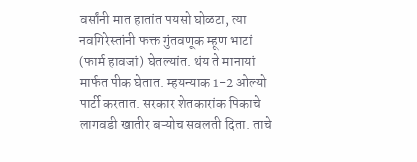वर्सांनी मात हातांत पयसो घोळटा, त्या नवगिरेस्तांनी फक्त गुंतवणूक म्हूण भाटां (फार्म हावजां) घेतल्यांत. थंय ते मानायां मार्फत पीक घेतात. म्हयन्याक 1-2 ओल्यो पार्टी करतात. सरकार शेतकारांक पिकाचे लागवडी खातीर बऱ्योच सवलती दिता. ताचे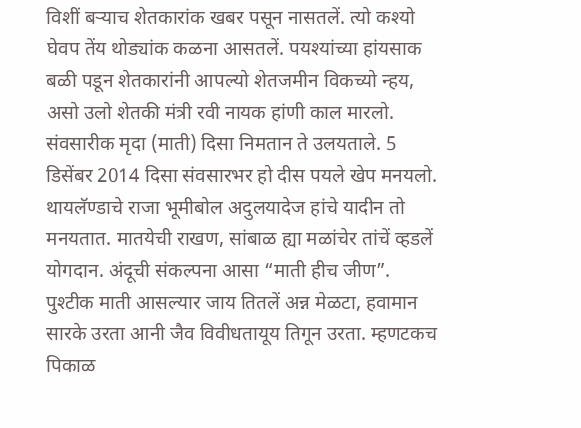विशीं बऱ्याच शेतकारांक खबर पसून नासतलें. त्यो कश्यो घेवप तेंय थोड्यांक कळना आसतलें. पयश्यांच्या हांयसाक बळी पडून शेतकारांनी आपल्यो शेतजमीन विकच्यो न्हय, असो उलो शेतकी मंत्री रवी नायक हांणी काल मारलो. संवसारीक मृदा (माती) दिसा निमतान ते उलयताले. 5 डिसेंबर 2014 दिसा संवसारभर हो दीस पयले खेप मनयलो. थायलॅण्डाचे राजा भूमीबोल अदुलयादेज हांचे यादीन तो मनयतात. मातयेची राखण, सांबाळ ह्या मळांचेर तांचें व्हडलें योगदान. अंदूची संकल्पना आसा “माती हीच जीण”. पुश्टीक माती आसल्यार जाय तितलें अन्न मेळटा, हवामान सारके उरता आनी जैव विवीधतायूय तिगून उरता. म्हणटकच पिकाळ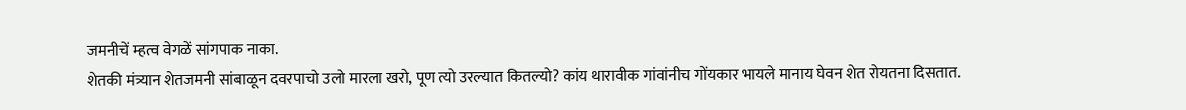जमनीचें म्हत्व वेगळें सांगपाक नाका.
शेतकी मंत्र्यान शेतजमनी सांबाळून दवरपाचो उलो मारला खरो, पूण त्यो उरल्यात कितल्यो? कांय थारावीक गांवांनीच गोंयकार भायले मानाय घेवन शेत रोयतना दिसतात.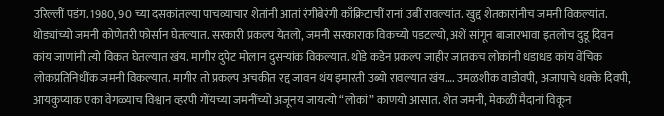उरिल्लीं पडंग. 1980, 90 च्या दसकांतल्या पाचव्याचार शेतांनी आतां रंगीबेरंगी काँक्रिटाचीं रानां उबीं रावल्यांत. खुद्द शेतकारांनीच जमनी विकल्यांत. थोड्यांच्यो जमनी कोणेतरी फोर्सान घेतल्यात. सरकारी प्रकल्प येतलो, जमनी सरकाराक विकच्यो पडटल्यो, अशें सांगून बाजारभावा इतलोच दुडू दिवन कांय जाणांनी त्यो विकत घेतल्यात खंय. मागीर दुपेट मोलान दुसऱ्यांक विकल्यात. थोडे कडेन प्रकल्प जाहीर जातकच लोकांनी धडाधड कांय वेंचिक लोकप्रतिनिधींक जमनी विकल्यात. मागीर तो प्रकल्प अचकीत रद्द जावन थंय इमारती उब्यो रावल्यात खंय…. उमळशीक वाडोवपी, अजापाचे धक्के दिवपी, आयकुप्याक एका वेगळ्याच विश्वान व्हरपी गोंयच्या जमनींच्यो अजूनय जायत्यो “लोकां” काणयो आसात. शेत जमनी, मेकळीं मैदानां विकून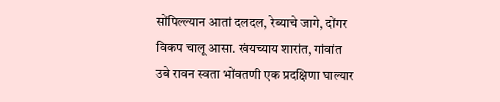सोंपिल्ल्यान आतां दलदल, रेब्याचे जागे, दोंगर विकप चालू आसा. खंयच्याय शारांत, गांवांत उबे रावन स्वता भोंवतणी एक प्रदक्षिणा घाल्यार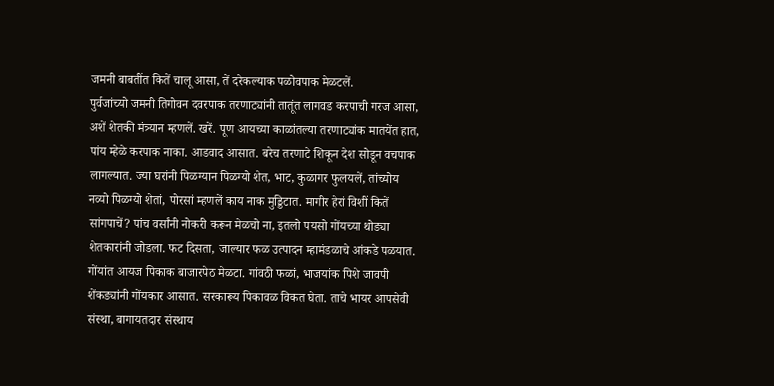जमनी बाबतींत कितें चालू आसा, तें दरेकल्याक पळोवपाक मेळटलें.
पुर्वजांच्यो जमनी तिगोवन दवरपाक तरणाट्यांनी तातूंत लागवड करपाची गरज आसा, अशें शेतकी मंत्र्यान म्हणलें. खरें. पूण आयच्या काळांतल्या तरणाट्यांक मातयेंत हात, पांय म्हेळे करपाक नाका. आडवाद आसात. बरेच तरणाटे शिकून देश सोडून वचपाक लागल्यात. ज्या घरांनी पिळग्यान पिळग्यो शेत, भाट, कुळागर फुलयलें, तांच्योय नव्यो पिळग्यो शेतां, पोरसां म्हणलें काय नाक मुड्डिटात. मागीर हेरां विशीं कितें सांगपाचें? पांच वर्सांनी नोकरी करून मेळचो ना, इतलो पयसो गोंयच्या थोड्या शेतकारांनी जोडला. फट दिसता, जाल्यार फळ उत्पादन म्हामंडळाचे आंकडे पळयात. गोंयांत आयज पिकाक बाजारपेठ मेळटा. गांवठी फळां, भाजयांक पिशे जावपी शेंकड्यांनी गोंयकार आसात. सरकारूय पिकावळ विकत घेता. ताचे भायर आपसेवी संस्था, बागायतदार संस्थाय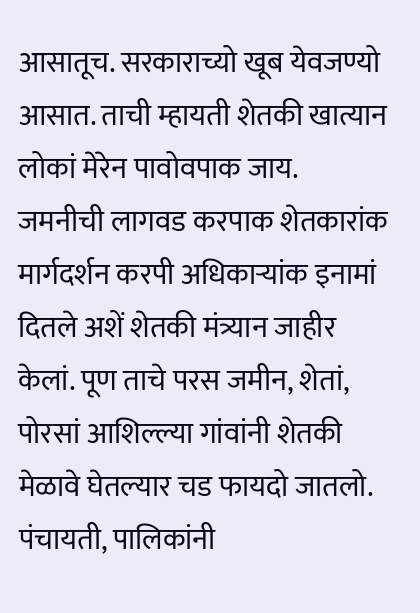आसातूच. सरकाराच्यो खूब येवजण्यो आसात. ताची म्हायती शेतकी खात्यान लोकां मेरेन पावोवपाक जाय. जमनीची लागवड करपाक शेतकारांक मार्गदर्शन करपी अधिकाऱ्यांक इनामां दितले अशें शेतकी मंत्र्यान जाहीर केलां. पूण ताचे परस जमीन, शेतां, पोरसां आशिल्ल्या गांवांनी शेतकी मेळावे घेतल्यार चड फायदो जातलो. पंचायती, पालिकांनी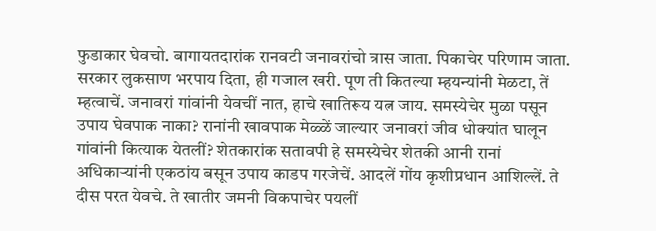फुडाकार घेवचो. बागायतदारांक रानवटी जनावरांचो त्रास जाता. पिकाचेर परिणाम जाता. सरकार लुकसाण भरपाय दिता, ही गजाल खरी. पूण ती कितल्या म्हयन्यांनी मेळटा, तें म्हत्वाचें. जनावरां गांवांनी येवचीं नात, हाचे खातिरूय यत्न जाय. समस्येचेर मुळा पसून उपाय घेवपाक नाका? रानांनी खावपाक मेळ्ळें जाल्यार जनावरां जीव धोक्यांत घालून गांवांनी कित्याक येतलीं? शेतकारांक सतावपी हे समस्येचेर शेतकी आनी रानां अधिकाऱ्यांनी एकठांय बसून उपाय काडप गरजेचें. आदलें गोंय कृशीप्रधान आशिल्लें. ते दीस परत येवचे. ते खातीर जमनी विकपाचेर पयलीं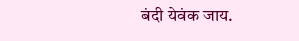बंदी येवंक जाय.